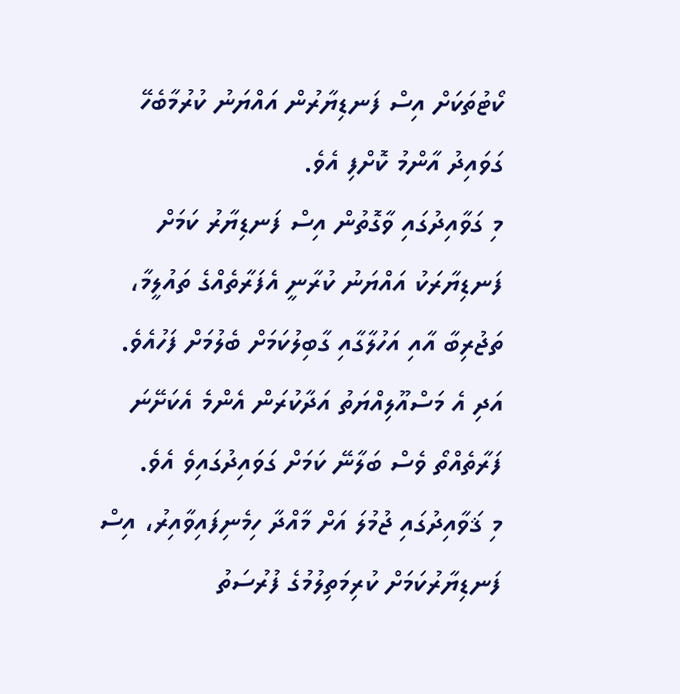ކޯޓުތަކަށް އިސް ފަނޑިޔާރުން އައްޔަނު ކުރުމާބެހޭ ގަވައިދު އާންމު ކޮށްފި އެވެ.
މި ގަވާއިދުގައި ވާގޮތުން އިސް ފަނޑިޔާރު ކަމަށް ފަނޑިޔާރަކު އައްޔަނު ކުރާނީ އެފަރާތެއްގެ ތައުލީމާ، ތަޖުރިބާ އާއި އަހުލާގާއި ގާބިލުކަމަށް ބެލުމަށް ފަހުއެވެ. އަދި އެ މަސްއޫލިއްޔަތު އަދާކުރަން އެންމެ އެކަށޭނަ ފަރާތެއްތޯ ވެސް ބަލާނޭ ކަމަށް ގަވައިދުގައިވެ އެވެ.
މި ޤަވާއިދުގައި ޖުމުލަ އަށް މާއްދާ ހިމެނިފައިވާއިރު، އިސް ފަނޑިޔާރުކަމަށް ކުރިމަތިލުމުގެ ފުރުސަތު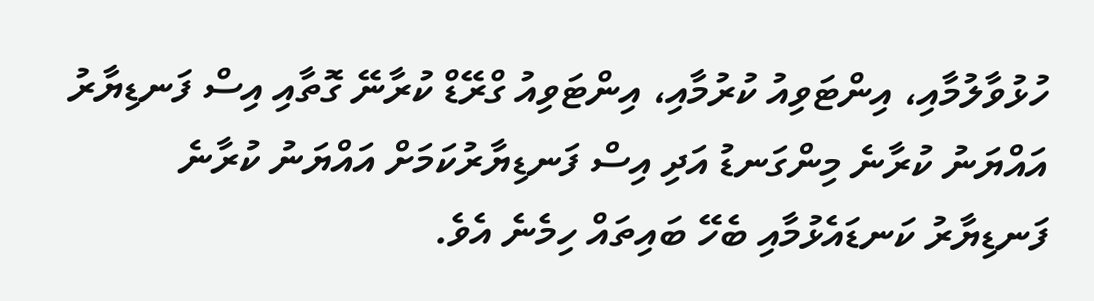ހުޅުވާލުމާއި، އިންޓަވިއު ކުރުމާއި، އިންޓަވިއު ގްރޭޑް ކުރާނޭ ގޮތާއި އިސް ފަނޑިޔާރު އައްޔަނު ކުރާނެ މިންގަނޑު އަދި އިސް ފަނޑިޔާރުކަމަށް އައްޔަނު ކުރާނެ ފަނޑިޔާރު ކަނޑައެޅުމާއި ބެހޭ ބައިތައް ހިމެނެ އެވެ.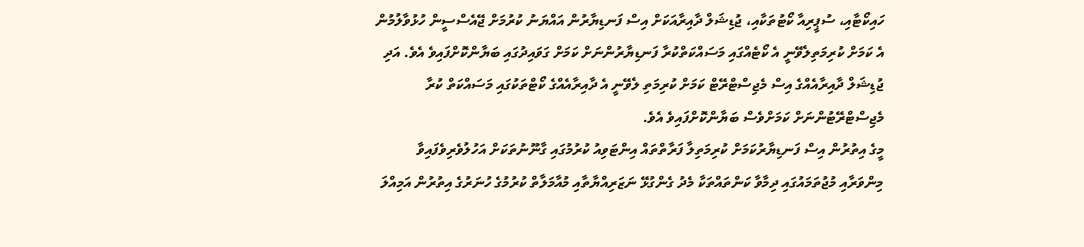ހައިކޯޓާއި، ސުޕީރިއާ ކޯޓުތަކާއި، ޖުޑިޝަލް ދާއިރާއަކަށް އިސް ފަނޑިޔާރުން އައްޔަނު ކުރުމަށް ޖޭއެސްސީން ހުޅުވާލުމުން އެ ކަމަށް ކުރިމަތިލެވޭނީ އެ ކޯޓެއްގައި މަސައްކަތްކުރާ ފަނޑިޔާރުންނަށް ކަމަށް ގަވައިދުގައި ބަޔާންކޮށްފައިވެ އެވެ. އަދި ޖުޑިޝަލް ދާއިރާއެއްގެ އިސް މެޖިސްޓްރޭޓް ކަމަށް ކުރިމަތި ލެވޭނީ އެ ދާއިރާއެއްގެ ކޯޓްތަކުގައި މަސައްކަތް ކުރާ މެޖިސްޓްރޭޓުންނަށް ކަމަށްވެސް ބަޔާންކޮށްފައިވެ އެވެ.
މީގެ އިތުރުން އިސް ފަނޑިޔާރުކަމަށް ކުރިމަތިލާ ފަރާތްތައް އިންޓަވިއު ކުރުމުގައި ގާނޫނުތަކަށް އަހުލުވެރިވެފައިވާ މިންވަރާއި މުޖުތަމައުގައި ދިމާވާ ކަންތައްތަކާ މެދު ގެންގުޅޭ ނަޒަރިއްޔާތާއި މުއާމަލާތް ކުރުމުގެ ހުނަރުގެ އިތުރުން އަމިއްލަ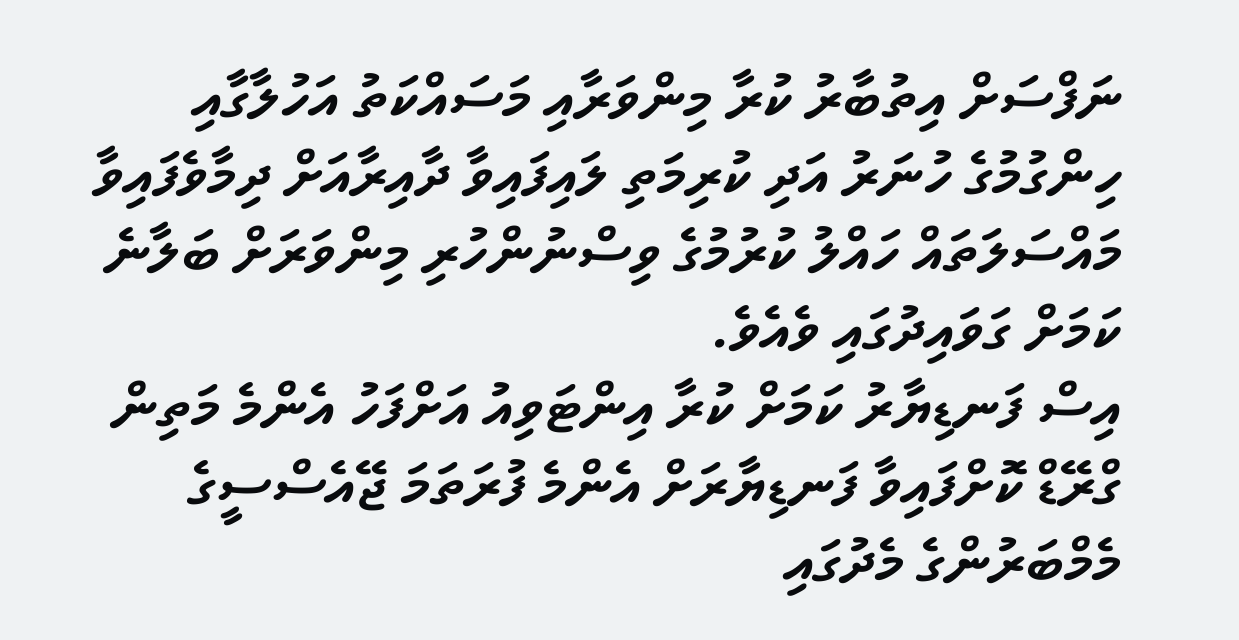ނަފްސަށް އިތުބާރު ކުރާ މިންވަރާއި މަސައްކަތު އަހުލާގާއި ހިންގުމުގެ ހުނަރު އަދި ކުރިމަތި ލައިފައިވާ ދާއިރާއަށް ދިމާވެފައިވާ މައްސަލަތައް ހައްލު ކުރުމުގެ ވިސްނުންހުރި މިންވަރަށް ބަލާނެ ކަމަށް ގަވައިދުގައި ވެއެވެ.
އިސް ފަނޑިޔާރު ކަމަށް ކުރާ އިންޓަވިއު އަށްފަހު އެންމެ މަތިން ގްރޭޑް ކޮށްފައިވާ ފަނޑިޔާރަށް އެންމެ ފުރަތަމަ ޖޭއެސްސީގެ މެމްބަރުންގެ މެދުގައި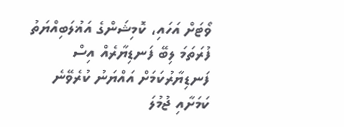ވޯޓަށް އަހައި، ކޮމިޝަންގެ އަޣުލަބިއްޔަތު ފުރަތަމަ ލިބޭ ފަނޑިޔާރެއް އިސް ފަނޑިޔާރުކަމަށް އައްޔަނު ކުރެވޭނެ ކަމަށާއި ޖުމުލަ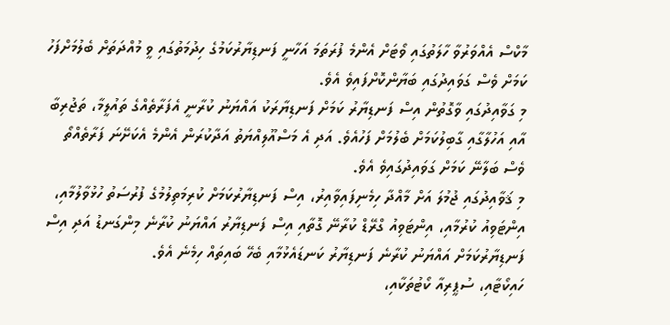މާކްސް އެއްވަރުވާ ހާލަތުގައި ވޯޓަށް އެންމެ ފުރަތަމަ އަހާނީ ފަނޑިޔާރުކަމުގެ ހިދުމަތުގައި ވީ މުއްދަތަށް ބެލުމަށްފަހު ކަމަށް ވެސް ގަވައިދުގައި ބަޔާންކޮށްފައިވެ އެވެ.
މި ގަވާއިދުގައި ވާގޮތުން އިސް ފަނޑިޔާރު ކަމަށް ފަނޑިޔާރަކު އައްޔަނު ކުރާނީ އެފަރާތެއްގެ ތައުލީމާ، ތަޖުރިބާ އާއި އަހުލާގާއި ގާބިލުކަމަށް ބެލުމަށް ފަހުއެވެ. އަދި އެ މަސްއޫލިއްޔަތު އަދާކުރަން އެންމެ އެކަށޭނަ ފަރާތެއްތޯ ވެސް ބަލާނޭ ކަމަށް ގަވައިދުގައިވެ އެވެ.
މި ޤަވާއިދުގައި ޖުމުލަ އަށް މާއްދާ ހިމެނިފައިވާއިރު، އިސް ފަނޑިޔާރުކަމަށް ކުރިމަތިލުމުގެ ފުރުސަތު ހުޅުވާލުމާއި، އިންޓަވިއު ކުރުމާއި، އިންޓަވިއު ގްރޭޑް ކުރާނޭ ގޮތާއި އިސް ފަނޑިޔާރު އައްޔަނު ކުރާނެ މިންގަނޑު އަދި އިސް ފަނޑިޔާރުކަމަށް އައްޔަނު ކުރާނެ ފަނޑިޔާރު ކަނޑައެޅުމާއި ބެހޭ ބައިތައް ހިމެނެ އެވެ.
ހައިކޯޓާއި، ސުޕީރިއާ ކޯޓުތަކާއި،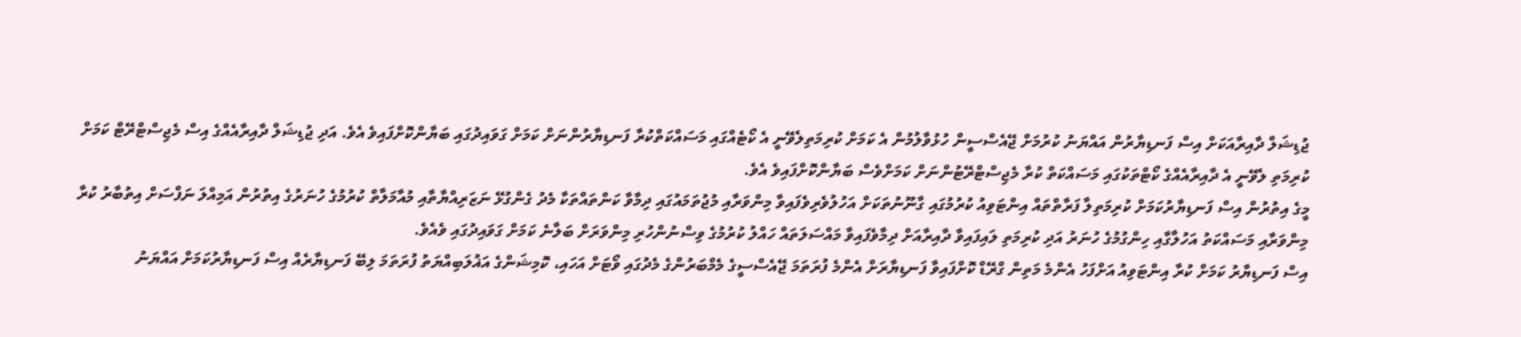ޖުޑިޝަލް ދާއިރާއަކަށް އިސް ފަނޑިޔާރުން އައްޔަނު ކުރުމަށް ޖޭއެސްސީން ހުޅުވާލުމުން އެ ކަމަށް ކުރިމަތިލެވޭނީ އެ ކޯޓެއްގައި މަސައްކަތްކުރާ ފަނޑިޔާރުންނަށް ކަމަށް ގަވައިދުގައި ބަޔާންކޮށްފައިވެ އެވެ. އަދި ޖުޑިޝަލް ދާއިރާއެއްގެ އިސް މެޖިސްޓްރޭޓް ކަމަށް ކުރިމަތި ލެވޭނީ އެ ދާއިރާއެއްގެ ކޯޓްތަކުގައި މަސައްކަތް ކުރާ މެޖިސްޓްރޭޓުންނަށް ކަމަށްވެސް ބަޔާންކޮށްފައިވެ އެވެ.
މީގެ އިތުރުން އިސް ފަނޑިޔާރުކަމަށް ކުރިމަތިލާ ފަރާތްތައް އިންޓަވިއު ކުރުމުގައި ގާނޫނުތަކަށް އަހުލުވެރިވެފައިވާ މިންވަރާއި މުޖުތަމައުގައި ދިމާވާ ކަންތައްތަކާ މެދު ގެންގުޅޭ ނަޒަރިއްޔާތާއި މުއާމަލާތް ކުރުމުގެ ހުނަރުގެ އިތުރުން އަމިއްލަ ނަފްސަށް އިތުބާރު ކުރާ މިންވަރާއި މަސައްކަތު އަހުލާގާއި ހިންގުމުގެ ހުނަރު އަދި ކުރިމަތި ލައިފައިވާ ދާއިރާއަށް ދިމާވެފައިވާ މައްސަލަތައް ހައްލު ކުރުމުގެ ވިސްނުންހުރި މިންވަރަށް ބަލާނެ ކަމަށް ގަވައިދުގައި ވެއެވެ.
އިސް ފަނޑިޔާރު ކަމަށް ކުރާ އިންޓަވިއު އަށްފަހު އެންމެ މަތިން ގްރޭޑް ކޮށްފައިވާ ފަނޑިޔާރަށް އެންމެ ފުރަތަމަ ޖޭއެސްސީގެ މެމްބަރުންގެ މެދުގައި ވޯޓަށް އަހައި، ކޮމިޝަންގެ އަޣުލަބިއްޔަތު ފުރަތަމަ ލިބޭ ފަނޑިޔާރެއް އިސް ފަނޑިޔާރުކަމަށް އައްޔަނު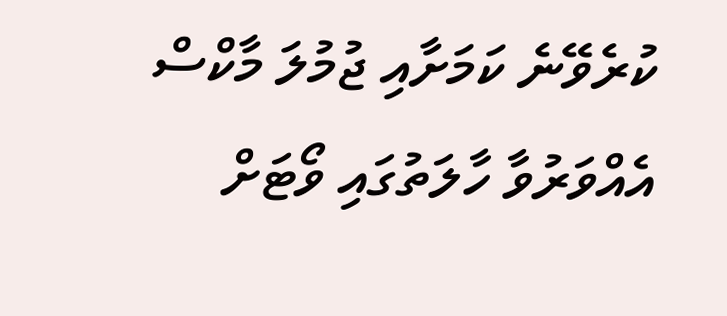ކުރެވޭނެ ކަމަށާއި ޖުމުލަ މާކްސް އެއްވަރުވާ ހާލަތުގައި ވޯޓަށް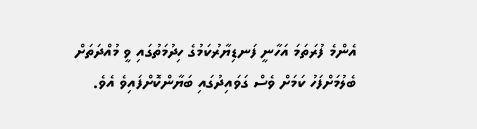އެންމެ ފުރަތަމަ އަހާނީ ފަނޑިޔާރުކަމުގެ ހިދުމަތުގައި ވީ މުއްދަތަށް ބެލުމަށްފަހު ކަމަށް ވެސް ގަވައިދުގައި ބަޔާންކޮށްފައިވެ އެވެ.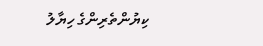ކިޔުންތެރިންގެ ހިޔާލު